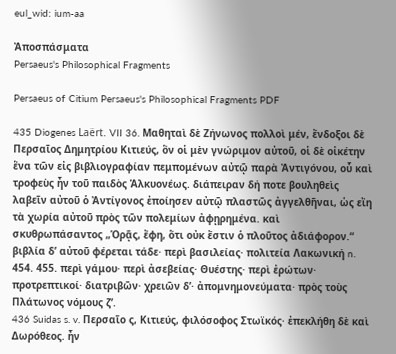eul_wid: ium-aa

Ἀποσπάσματα
Persaeus's Philosophical Fragments

Persaeus of Citium Persaeus's Philosophical Fragments PDF

435 Diogenes Laërt. VII 36. Μαθηταὶ δὲ Ζήνωνος πολλοὶ μέν, ἔνδοξοι δὲ Περσαῖος Δημητρίου Κιτιεύς, ὃν οἱ μὲν γνώριμον αὐτοῦ, οἱ δὲ οἰκέτην ἕνα τῶν εἰς βιβλιογραφίαν πεμπομένων αὐτῷ παρὰ Ἀντιγόνου, οὗ καὶ τροφεὺς ἦν τοῦ παιδὸς Ἁλκυονέως. διάπειραν δή ποτε βουληθεὶς λαβεῖν αὐτοῦ ὁ Ἀντίγονος ἐποίησεν αὐτῷ πλαστῶς ἀγγελθῆναι, ὡς εἴη τὰ χωρία αὐτοῦ πρὸς τῶν πολεμίων ἀφῃρημένα. καὶ σκυθρωπάσαντος „Ὁρᾷς, ἔφη, ὅτι οὐκ ἔστιν ὁ πλοῦτος ἀδιάφορον.“ βιβλία δ’ αὐτοῦ φέρεται τάδε· περὶ βασιλείας· πολιτεία Λακωνική n. 454. 455. περὶ γάμου· περὶ ἀσεβείας· Θυέστης· περὶ ἐρώτων· προτρεπτικοί· διατριβῶν· χρειῶν δʹ· ἀπομνημονεύματα· πρὸς τοὺς Πλάτωνος νόμους ζʹ.
436 Suidas s. v. Περσαῖο ς, Κιτιεύς, φιλόσοφος Στωϊκός· ἐπεκλήθη δὲ καὶ Δωρόθεος. ἦν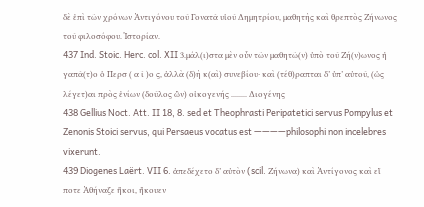δὲ ἐπὶ τῶν χρόνων Ἀντιγόνου τοῦ Γονατᾶ υἱοῦ Δημητρίου, μαθητὴς καὶ θρεπτὸς Ζήνωνος τοῦ φιλοσόφου. Ἱστορίαν.
437 Ind. Stoic. Herc. col. XII 3.μάλ(ι)στα μὲν οὖν τῶν μαθητῶ(ν) ὑπὸ τοῦ Ζή(ν)ωνος ἠ γαπᾶ(τ)ο ὁ Περσ ( α ῖ )ο ς, ἀλλὰ (δ)ὴ κ(αὶ) συνεβίου· καὶ (τέθ)ραπται δ’ ὑπ’ αὐτοῦ, (ὡς λέγετ)αι πρὸς ἐνίων (δοῦλος ὢν) οἰκογενής ........ Διογένης
438 Gellius Noct. Att. II 18, 8. sed et Theophrasti Peripatetici servus Pompylus et Zenonis Stoici servus, qui Persaeus vocatus est ————philosophi non incelebres vixerunt.
439 Diogenes Laërt. VII 6. ἀπεδέχετο δ’ αὐτὸν (scil. Ζήνωνα) καὶ Ἀντίγονος καὶ εἴ ποτε Ἀθήναζε ἥκοι, ἤκουεν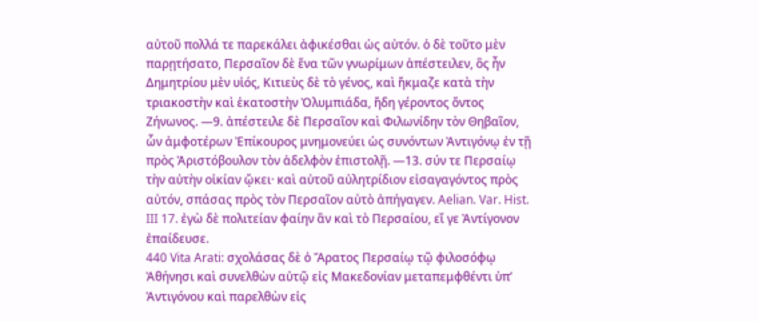αὐτοῦ πολλά τε παρεκάλει ἀφικέσθαι ὡς αὐτόν. ὁ δὲ τοῦτο μὲν παρῃτήσατο, Περσαῖον δὲ ἕνα τῶν γνωρίμων ἀπέστειλεν, ὃς ἦν Δημητρίου μὲν υἱός, Κιτιεὺς δὲ τὸ γένος, καὶ ἤκμαζε κατὰ τὴν τριακοστὴν καὶ ἑκατοστὴν Ὀλυμπιάδα, ἤδη γέροντος ὄντος Ζήνωνος. —9. ἀπέστειλε δὲ Περσαῖον καὶ Φιλωνίδην τὸν Θηβαῖον, ὧν ἀμφοτέρων Ἐπίκουρος μνημονεύει ὡς συνόντων Ἀντιγόνῳ ἐν τῇ πρὸς Ἀριστόβουλον τὸν ἀδελφὸν ἐπιστολῇ. —13. σύν τε Περσαίῳ τὴν αὐτὴν οἰκίαν ᾤκει· καὶ αὐτοῦ αὐλητρίδιον εἰσαγαγόντος πρὸς αὐτόν, σπάσας πρὸς τὸν Περσαῖον αὐτὸ ἀπήγαγεν. Aelian. Var. Hist. III 17. ἐγὼ δὲ πολιτείαν φαίην ἂν καὶ τὸ Περσαίου, εἴ γε Ἀντίγονον ἐπαίδευσε.
440 Vita Arati: σχολάσας δὲ ὁ Ἄρατος Περσαίῳ τῷ φιλοσόφῳ Ἀθήνησι καὶ συνελθὼν αὐτῷ εἰς Μακεδονίαν μεταπεμφθέντι ὑπ’ Ἀντιγόνου καὶ παρελθὼν εἰς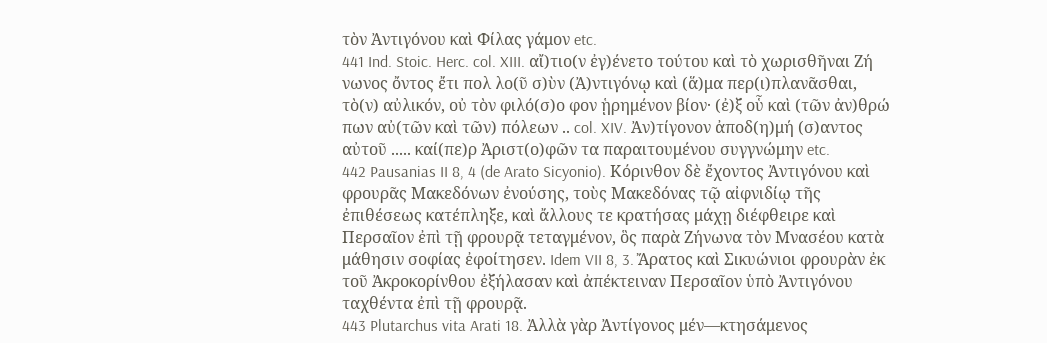τὸν Ἀντιγόνου καὶ Φίλας γάμον etc.
441 Ind. Stoic. Herc. col. XIII. αἴ)τιο(ν ἐγ)ένετο τούτου καὶ τὸ χωρισθῆναι Ζή νωνος ὄντος ἔτι πολ λο(ῦ σ)ὺν (Ἀ)ντιγόνῳ καὶ (ἅ)μα περ(ι)πλανᾶσθαι, τὸ(ν) αὐλικόν, οὐ τὸν φιλό(σ)ο φον ᾑρημένον βίον· (ἐ)ξ οὗ καὶ (τῶν ἀν)θρώ πων αὐ(τῶν καὶ τῶν) πόλεων .. col. XIV. Ἀν)τίγονον ἀποδ(η)μή (σ)αντος αὐτοῦ ..... καί(πε)ρ Ἀριστ(ο)φῶν τα παραιτουμένου συγγνώμην etc.
442 Pausanias II 8, 4 (de Arato Sicyonio). Κόρινθον δὲ ἔχοντος Ἀντιγόνου καὶ φρουρᾶς Μακεδόνων ἐνούσης, τοὺς Μακεδόνας τῷ αἰφνιδίῳ τῆς ἐπιθέσεως κατέπληξε, καὶ ἄλλους τε κρατήσας μάχῃ διέφθειρε καὶ Περσαῖον ἐπὶ τῇ φρουρᾷ τεταγμένον, ὃς παρὰ Ζήνωνα τὸν Μνασέου κατὰ μάθησιν σοφίας ἐφοίτησεν. Idem VII 8, 3. Ἄρατος καὶ Σικυώνιοι φρουρὰν ἐκ τοῦ Ἀκροκορίνθου ἐξήλασαν καὶ ἀπέκτειναν Περσαῖον ὑπὸ Ἀντιγόνου ταχθέντα ἐπὶ τῇ φρουρᾷ.
443 Plutarchus vita Arati 18. Ἀλλὰ γὰρ Ἀντίγονος μέν—κτησάμενος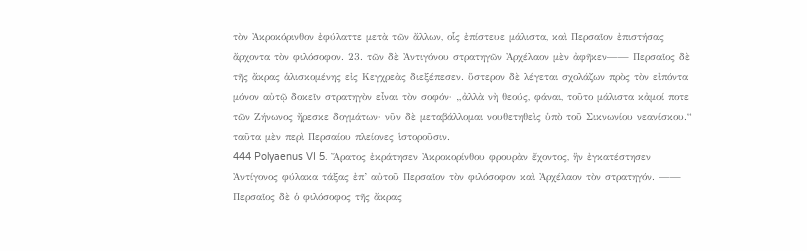τὸν Ἀκροκόρινθον ἐφύλαττε μετὰ τῶν ἄλλων, οἷς ἐπίστευε μάλιστα, καὶ Περσαῖον ἐπιστήσας ἄρχοντα τὸν φιλόσοφον. 23. τῶν δὲ Ἀντιγόνου στρατηγῶν Ἀρχέλαον μὲν ἀφῆκεν—— Περσαῖος δὲ τῆς ἄκρας ἁλισκομένης εἰς Κεγχρεὰς διεξέπεσεν. ὕστερον δὲ λέγεται σχολάζων πρὸς τὸν εἰπόντα μόνον αὐτῷ δοκεῖν στρατηγὸν εἶναι τὸν σοφόν· „ἀλλὰ νὴ θεούς, φάναι, τοῦτο μάλιστα κἀμοί ποτε τῶν Ζήνωνος ἤρεσκε δογμάτων· νῦν δὲ μεταβάλλομαι νουθετηθεὶς ὑπὸ τοῦ Σικνωνίου νεανίσκου.“ ταῦτα μὲν περὶ Περσαίου πλείονες ἱστοροῦσιν.
444 Polyaenus VI 5. Ἄρατος ἐκράτησεν Ἀκροκορίνθου φρουρὰν ἔχοντος, ἣν ἐγκατέστησεν Ἀντίγονος φύλακα τάξας ἐπ’ αὐτοῦ Περσαῖον τὸν φιλόσοφον καὶ Ἀρχέλαον τὸν στρατηγόν. —— Περσαῖος δὲ ὁ φιλόσοφος τῆς ἄκρας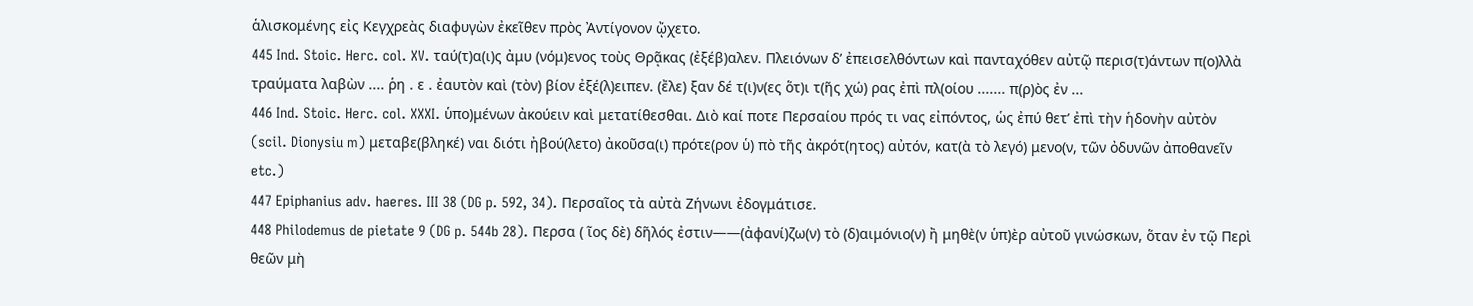ἁλισκομένης εἰς Κεγχρεὰς διαφυγὼν ἐκεῖθεν πρὸς Ἀντίγονον ᾤχετο.
445 Ind. Stoic. Herc. col. XV. ταύ(τ)α(ι)ς ἀμυ (νόμ)ενος τοὺς Θρᾷκας (ἐξέβ)αλεν. Πλειόνων δ’ ἐπεισελθόντων καὶ πανταχόθεν αὐτῷ περισ(τ)άντων π(ο)λλὰ τραύματα λαβὼν .... ῥη . ε . ἐαυτὸν καὶ (τὸν) βίον ἐξέ(λ)ειπεν. (ἔλε) ξαν δέ τ(ι)ν(ες ὅτ)ι τ(ῆς χώ) ρας ἐπὶ πλ(οίου ....... π(ρ)ὸς ἐν ...
446 Ind. Stoic. Herc. col. XXXI. ὑπο)μένων ἀκούειν καὶ μετατίθεσθαι. Διὸ καί ποτε Περσαίου πρός τι νας εἰπόντος, ὡς ἐπύ θετ’ ἐπὶ τὴν ἡδονὴν αὐτὸν (scil. Dionysiu m) μεταβε(βληκέ) ναι διότι ἠβού(λετο) ἀκοῦσα(ι) πρότε(ρον ὑ) πὸ τῆς ἀκρότ(ητος) αὐτόν, κατ(ὰ τὸ λεγό) μενο(ν, τῶν ὀδυνῶν ἀποθανεῖν etc.)
447 Epiphanius adv. haeres. III 38 (DG p. 592, 34). Περσαῖος τὰ αὐτὰ Ζήνωνι ἐδογμάτισε.
448 Philodemus de pietate 9 (DG p. 544b 28). Περσα ( ῖος δὲ) δῆλός ἐστιν——(ἀφανί)ζω(ν) τὸ (δ)αιμόνιο(ν) ἢ μηθὲ(ν ὑπ)ὲρ αὐτοῦ γινώσκων, ὅταν ἐν τῷ Περὶ θεῶν μὴ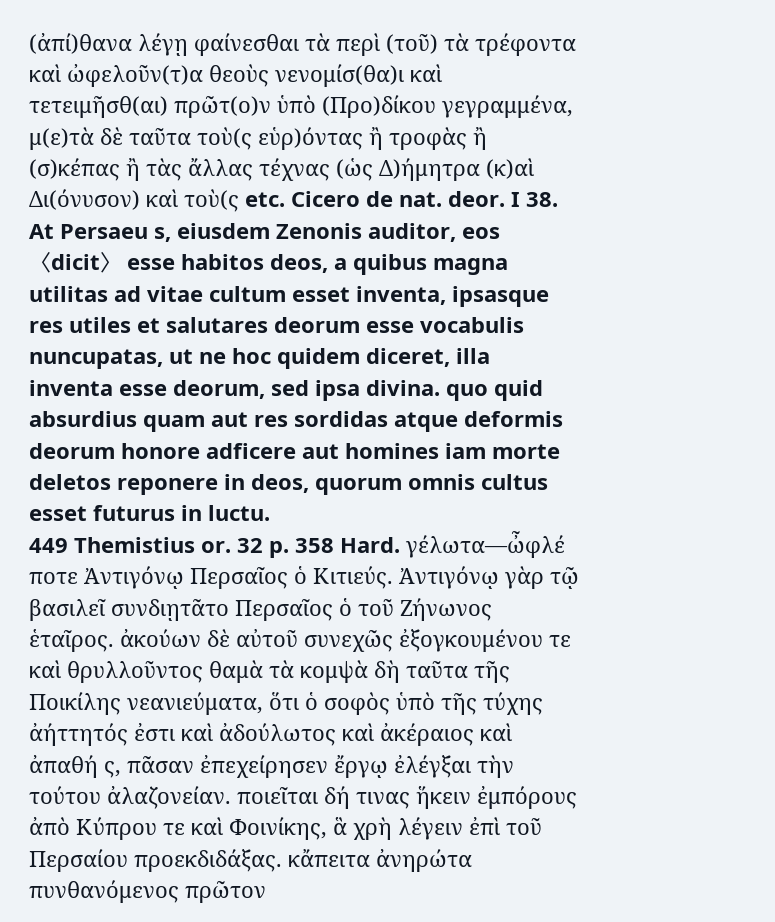(ἀπί)θανα λέγῃ φαίνεσθαι τὰ περὶ (τοῦ) τὰ τρέφοντα καὶ ὠφελοῦν(τ)α θεοὺς νενομίσ(θα)ι καὶ τετειμῆσθ(αι) πρῶτ(ο)ν ὑπὸ (Προ)δίκου γεγραμμένα, μ(ε)τὰ δὲ ταῦτα τοὺ(ς εὑρ)όντας ἢ τροφὰς ἢ (σ)κέπας ἢ τὰς ἄλλας τέχνας (ὡς Δ)ήμητρα (κ)αὶ Δι(όνυσον) καὶ τοὺ(ς etc. Cicero de nat. deor. I 38. At Persaeu s, eiusdem Zenonis auditor, eos 〈dicit〉 esse habitos deos, a quibus magna utilitas ad vitae cultum esset inventa, ipsasque res utiles et salutares deorum esse vocabulis nuncupatas, ut ne hoc quidem diceret, illa inventa esse deorum, sed ipsa divina. quo quid absurdius quam aut res sordidas atque deformis deorum honore adficere aut homines iam morte deletos reponere in deos, quorum omnis cultus esset futurus in luctu.
449 Themistius or. 32 p. 358 Hard. γέλωτα—ὦφλέ ποτε Ἀντιγόνῳ Περσαῖος ὁ Κιτιεύς. Ἀντιγόνῳ γὰρ τῷ βασιλεῖ συνδιῃτᾶτο Περσαῖος ὁ τοῦ Ζήνωνος ἑταῖρος. ἀκούων δὲ αὐτοῦ συνεχῶς ἐξογκουμένου τε καὶ θρυλλοῦντος θαμὰ τὰ κομψὰ δὴ ταῦτα τῆς Ποικίλης νεανιεύματα, ὅτι ὁ σοφὸς ὑπὸ τῆς τύχης ἀήττητός ἐστι καὶ ἀδούλωτος καὶ ἀκέραιος καὶ ἀπαθή ς, πᾶσαν ἐπεχείρησεν ἔργῳ ἐλέγξαι τὴν τούτου ἀλαζονείαν. ποιεῖται δή τινας ἥκειν ἐμπόρους ἀπὸ Κύπρου τε καὶ Φοινίκης, ἃ χρὴ λέγειν ἐπὶ τοῦ Περσαίου προεκδιδάξας. κἄπειτα ἀνηρώτα πυνθανόμενος πρῶτον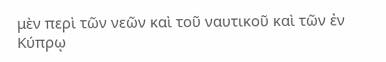μὲν περὶ τῶν νεῶν καὶ τοῦ ναυτικοῦ καὶ τῶν ἐν Κύπρῳ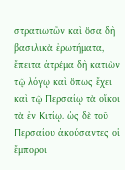στρατιωτῶν καὶ ὅσα δὴ βασιλικὰ ἐρωτήματα, ἔπειτα ἀτρέμα δὴ κατιὼν τῷ λόγῳ καὶ ὅπως ἔχει καὶ τῷ Περσαίῳ τὰ οἴκοι τὰ ἐν Κιτίῳ. ὡς δὲ τοῦ Περσαίου ἀκούσαντες οἱ ἔμποροι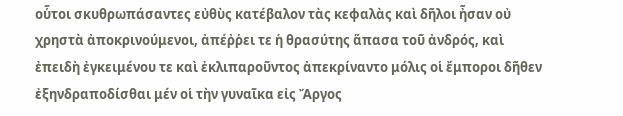οὗτοι σκυθρωπάσαντες εὐθὺς κατέβαλον τὰς κεφαλὰς καὶ δῆλοι ἦσαν οὐ χρηστὰ ἀποκρινούμενοι, ἀπέῤῥει τε ἡ θρασύτης ἅπασα τοῦ ἀνδρός, καὶ ἐπειδὴ ἐγκειμένου τε καὶ ἐκλιπαροῦντος ἀπεκρίναντο μόλις οἱ ἔμποροι δῆθεν ἐξηνδραποδίσθαι μέν οἱ τὴν γυναῖκα εἰς Ἄργος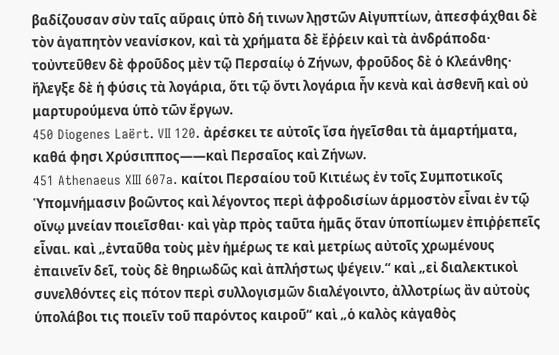βαδίζουσαν σὺν ταῖς αὔραις ὑπὸ δή τινων λῃστῶν Αἰγυπτίων, ἀπεσφάχθαι δὲ τὸν ἀγαπητὸν νεανίσκον, καὶ τὰ χρήματα δὲ ἔῤῥειν καὶ τὰ ἀνδράποδα· τοὐντεῦθεν δὲ φροῦδος μὲν τῷ Περσαίῳ ὁ Ζήνων, φροῦδος δὲ ὁ Κλεάνθης· ἤλεγξε δὲ ἡ φύσις τὰ λογάρια, ὅτι τῷ ὄντι λογάρια ἦν κενὰ καὶ ἀσθενῆ καὶ οὐ μαρτυρούμενα ὑπὸ τῶν ἔργων.
450 Diogenes Laërt. VII 120. ἀρέσκει τε αὐτοῖς ἴσα ἡγεῖσθαι τὰ ἁμαρτήματα, καθά φησι Χρύσιππος——καὶ Περσαῖος καὶ Ζήνων.
451 Athenaeus XIII 607a. καίτοι Περσαίου τοῦ Κιτιέως ἐν τοῖς Συμποτικοῖς Ὑπομνήμασιν βοῶντος καὶ λέγοντος περὶ ἀφροδισίων ἁρμοστὸν εἶναι ἐν τῷ οἴνῳ μνείαν ποιεῖσθαι· καὶ γὰρ πρὸς ταῦτα ἡμᾶς ὅταν ὑποπίωμεν ἐπιῤῥεπεῖς εἶναι. καὶ „ἐνταῦθα τοὺς μὲν ἡμέρως τε καὶ μετρίως αὐτοῖς χρωμένους ἐπαινεῖν δεῖ, τοὺς δὲ θηριωδῶς καὶ ἀπλήστως ψέγειν.“ καὶ „εἰ διαλεκτικοὶ συνελθόντες εἰς πότον περὶ συλλογισμῶν διαλέγοιντο, ἀλλοτρίως ἂν αὐτοὺς ὑπολάβοι τις ποιεῖν τοῦ παρόντος καιροῦ“ καὶ „ὁ καλὸς κἀγαθὸς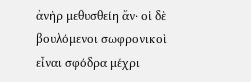ἀνὴρ μεθυσθείη ἄν· οἱ δὲ βουλόμενοι σωφρονικοὶ εἶναι σφόδρα μέχρι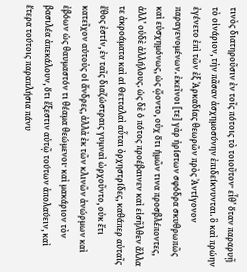τινὸς διατηροῦσιν ἐν τοῖς πότοις τὸ τοιοῦτον· εἶθ’ ὅταν παραρυῇ τὸ οἰνάριον, τὴν πᾶσαν ἀσχημοσύνην ἐπιδείκνυνται. ὃ καὶ πρώην ἐγένετο ἐπὶ τῶν ἐξ Ἀρκαδίας θεωρῶν πρὸς Ἀντίγονον παραγενομένων. ἐκεῖνοι [τε] γὰρ ἠρίστων σφόδρα σκυθρωπῶς καὶ εὐσχημόνως, ὡς ᾤοντο, οὐχ ὅτι ἡμῶν τινα προσβλέποντες, ἀλλ’ οὐδὲ ἀλλήλους. ὡς δὲ ὁ πότος προέβαινεν καὶ εἰσῆλθεν ἄλλα τε ἀκροάματα καὶ αἱ Θετταλαὶ αὗται ὀρχηστρίδες, καθάπερ αὐταῖς ἔθος ἐστίν, ἐν ταῖς διαζώστραις γυμναὶ ὠρχοῦντο, οὐκ ἔτι κατεῖχον αὑτοὺς οἱ ἄνδρες, ἀλλὰ ἐκ τῶν κλινῶν ἀνώρμων καὶ ἐβόων ὡς θαυμαστόν τι θέαμα θεώμενοι· καὶ μακάριον τὸν βασιλέα ἀπεκάλουν, ὅτι ἔξεστιν αὐτῷ τούτων ἀπολαύειν, καὶ ἕτερα τούτοις παραπλήσια πάνυ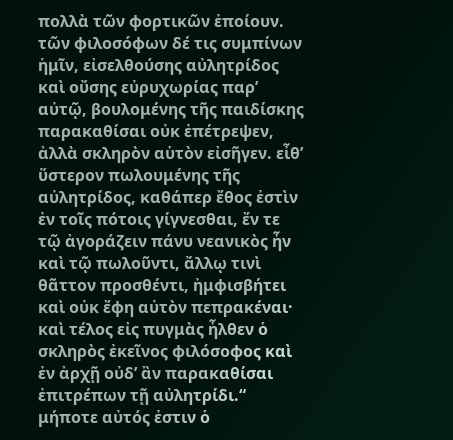πολλὰ τῶν φορτικῶν ἐποίουν. τῶν φιλοσόφων δέ τις συμπίνων ἡμῖν, εἰσελθούσης αὐλητρίδος καὶ οὔσης εὐρυχωρίας παρ’ αὐτῷ, βουλομένης τῆς παιδίσκης παρακαθίσαι οὐκ ἐπέτρεψεν, ἀλλὰ σκληρὸν αὑτὸν εἰσῆγεν. εἶθ’ ὕστερον πωλουμένης τῆς αὐλητρίδος, καθάπερ ἔθος ἐστὶν ἐν τοῖς πότοις γίγνεσθαι, ἔν τε τῷ ἀγοράζειν πάνυ νεανικὸς ἦν καὶ τῷ πωλοῦντι, ἄλλῳ τινὶ θᾶττον προσθέντι, ἠμφισβήτει καὶ οὐκ ἔφη αὐτὸν πεπρακέναι· καὶ τέλος εἰς πυγμὰς ἦλθεν ὁ σκληρὸς ἐκεῖνος φιλόσοφος καὶ ἐν ἀρχῇ οὐδ’ ἂν παρακαθίσαι ἐπιτρέπων τῇ αὐλητρίδι.“ μήποτε αὐτός ἐστιν ὁ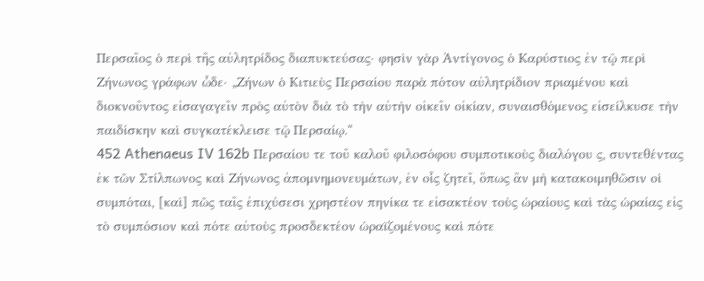Περσαῖος ὁ περὶ τῆς αὐλητρίδος διαπυκτεύσας· φησὶν γὰρ Ἀντίγονος ὁ Καρύστιος ἐν τῷ περὶ Ζήνωνος γράφων ὧδε· „Ζήνων ὁ Κιτιεὺς Περσαίου παρὰ πότον αὐλητρίδιον πριαμένου καὶ διοκνοῦντος εἰσαγαγεῖν πρὸς αὐτὸν διὰ τὸ τὴν αὐτὴν οἰκεῖν οἰκίαν, συναισθόμενος εἰσείλκυσε τὴν παιδίσκην καὶ συγκατέκλεισε τῷ Περσαίῳ.“
452 Athenaeus IV 162b Περσαίου τε τοῦ καλοῦ φιλοσόφου συμποτικοὺς διαλόγου ς, συντεθέντας ἐκ τῶν Στίλπωνος καὶ Ζήνωνος ἀπομνημονευμάτων, ἐν οἷς ζητεῖ, ὅπως ἂν μὴ κατακοιμηθῶσιν οἱ συμπόται, [καὶ] πῶς ταῖς ἐπιχύσεσι χρηστέον πηνίκα τε εἰσακτέον τοὺς ὡραίους καὶ τὰς ὡραίας εἰς τὸ συμπόσιον καὶ πότε αὐτοὺς προσδεκτέον ὡραϊζομένους καὶ πότε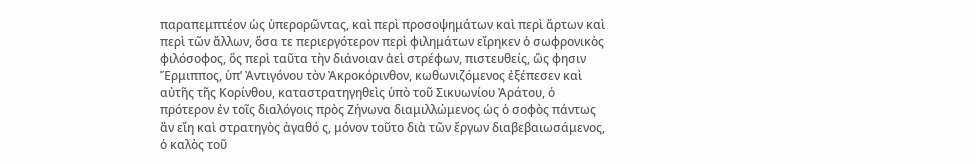παραπεμπτέον ὡς ὑπερορῶντας, καὶ περὶ προσοψημάτων καὶ περὶ ἄρτων καὶ περὶ τῶν ἄλλων, ὅσα τε περιεργότερον περὶ φιλημάτων εἴρηκεν ὁ σωφρονικὸς φιλόσοφος, ὃς περὶ ταῦτα τὴν διάνοιαν ἀεὶ στρέφων, πιστευθείς, ὥς φησιν Ἕρμιππος, ὑπ’ Ἀντιγόνου τὸν Ἀκροκόρινθον, κωθωνιζόμενος ἐξέπεσεν καὶ αὐτῆς τῆς Κορίνθου, καταστρατηγηθεὶς ὑπὸ τοῦ Σικυωνίου Ἀράτου, ὁ πρότερον ἐν τοῖς διαλόγοις πρὸς Ζήνωνα διαμιλλώμενος ὡς ὁ σοφὸς πάντως ἂν εἴη καὶ στρατηγὸς ἀγαθό ς, μόνον τοῦτο διὰ τῶν ἔργων διαβεβαιωσάμενος, ὁ καλὸς τοῦ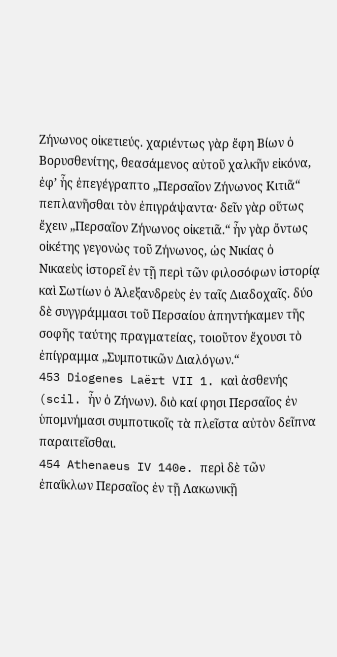Ζήνωνος οἰκετιεύς. χαριέντως γὰρ ἔφη Βίων ὁ Βορυσθενίτης, θεασάμενος αὐτοῦ χαλκῆν εἰκόνα, ἐφ’ ἧς ἐπεγέγραπτο „Περσαῖον Ζήνωνος Κιτιᾶ“ πεπλανῆσθαι τὸν ἐπιγράψαντα· δεῖν γὰρ οὕτως ἔχειν „Περσαῖον Ζήνωνος οἰκετιᾶ.“ ἦν γὰρ ὄντως οἰκέτης γεγονὼς τοῦ Ζήνωνος, ὡς Νικίας ὁ Νικαεὺς ἱστορεῖ ἐν τῇ περὶ τῶν φιλοσόφων ἱστορίᾳ καὶ Σωτίων ὁ Ἀλεξανδρεὺς ἐν ταῖς Διαδοχαῖς. δύο δὲ συγγράμμασι τοῦ Περσαίου ἀπηντήκαμεν τῆς σοφῆς ταύτης πραγματείας, τοιοῦτον ἔχουσι τὸ ἐπίγραμμα „Συμποτικῶν Διαλόγων.“
453 Diogenes Laërt VII 1. καὶ ἀσθενής (scil. ἦν ὁ Ζήνων). διὸ καί φησι Περσαῖος ἐν ὑπομνήμασι συμποτικοῖς τὰ πλεῖστα αὐτὸν δεῖπνα παραιτεῖσθαι.
454 Athenaeus IV 140e. περὶ δὲ τῶν ἐπαΐκλων Περσαῖος ἐν τῇ Λακωνικῇ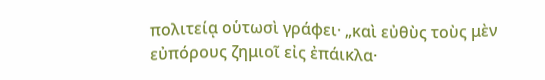πολιτείᾳ οὑτωσὶ γράφει· „καὶ εὐθὺς τοὺς μὲν εὐπόρους ζημιοῖ εἰς ἐπάικλα·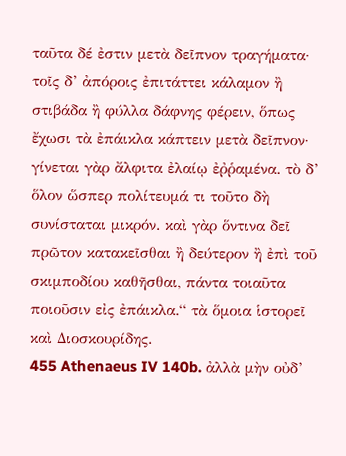ταῦτα δέ ἐστιν μετὰ δεῖπνον τραγήματα· τοῖς δ’ ἀπόροις ἐπιτάττει κάλαμον ἢ στιβάδα ἢ φύλλα δάφνης φέρειν, ὅπως ἔχωσι τὰ ἐπάικλα κάπτειν μετὰ δεῖπνον· γίνεται γὰρ ἄλφιτα ἐλαίῳ ἐῤῥαμένα. τὸ δ’ ὅλον ὥσπερ πολίτευμά τι τοῦτο δὴ συνίσταται μικρόν. καὶ γὰρ ὅντινα δεῖ πρῶτον κατακεῖσθαι ἢ δεύτερον ἢ ἐπὶ τοῦ σκιμποδίου καθῆσθαι, πάντα τοιαῦτα ποιοῦσιν εἰς ἐπάικλα.“ τὰ ὅμοια ἱστορεῖ καὶ Διοσκουρίδης.
455 Athenaeus IV 140b. ἀλλὰ μὴν οὐδ’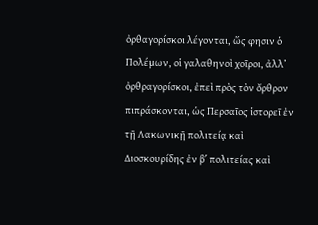ὀρθαγορίσκοι λέγονται, ὥς φησιν ὁ Πολέμων, οἱ γαλαθηνοὶ χοῖροι, ἀλλ’ ὀρθραγορίσκοι, ἐπεὶ πρὸς τὸν ὄρθρον πιπράσκονται, ὡς Περσαῖος ἱστορεῖ ἐν τῇ Λακωνικῇ πολιτείᾳ καὶ Διοσκουρίδης ἐν βʹ πολιτείας καὶ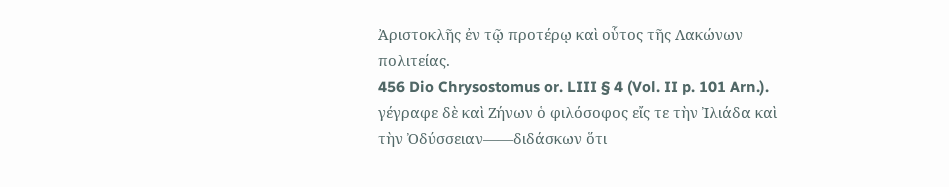Ἀριστοκλῆς ἐν τῷ προτέρῳ καὶ οὗτος τῆς Λακώνων πολιτείας.
456 Dio Chrysostomus or. LIII § 4 (Vol. II p. 101 Arn.). γέγραφε δὲ καὶ Ζήνων ὁ φιλόσοφος εἴς τε τὴν Ἰλιάδα καὶ τὴν Ὀδύσσειαν——διδάσκων ὅτι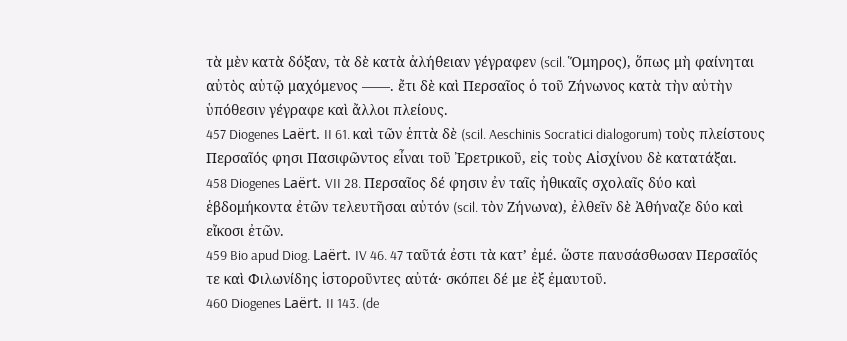τὰ μὲν κατὰ δόξαν, τὰ δὲ κατὰ ἀλήθειαν γέγραφεν (scil. Ὅμηρος), ὅπως μὴ φαίνηται αὐτὸς αὑτῷ μαχόμενος ——. ἔτι δὲ καὶ Περσαῖος ὁ τοῦ Ζήνωνος κατὰ τὴν αὐτὴν ὑπόθεσιν γέγραφε καὶ ἄλλοι πλείους.
457 Diogenes Laërt. II 61. καὶ τῶν ἑπτὰ δὲ (scil. Aeschinis Socratici dialogorum) τοὺς πλείστους Περσαῖός φησι Πασιφῶντος εἶναι τοῦ Ἐρετρικοῦ, εἰς τοὺς Αἰσχίνου δὲ κατατάξαι.
458 Diogenes Laërt. VII 28. Περσαῖος δέ φησιν ἐν ταῖς ἠθικαῖς σχολαῖς δύο καὶ ἑβδομήκοντα ἐτῶν τελευτῆσαι αὐτόν (scil. τὸν Ζήνωνα), ἐλθεῖν δὲ Ἀθήναζε δύο καὶ εἴκοσι ἐτῶν.
459 Bio apud Diog. Laërt. IV 46. 47 ταῦτά ἐστι τὰ κατ’ ἐμέ. ὥστε παυσάσθωσαν Περσαῖός τε καὶ Φιλωνίδης ἱστοροῦντες αὐτά· σκόπει δέ με ἐξ ἐμαυτοῦ.
460 Diogenes Laërt. II 143. (de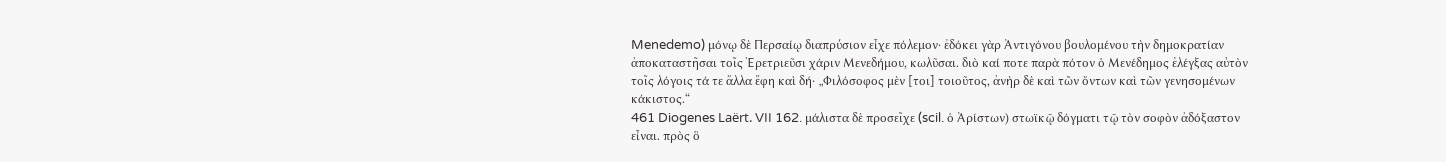Menedemo) μόνῳ δὲ Περσαίῳ διαπρύσιον εἶχε πόλεμον· ἐδόκει γὰρ Ἀντιγόνου βουλομένου τὴν δημοκρατίαν ἀποκαταστῆσαι τοῖς Ἐρετριεῦσι χάριν Μενεδήμου, κωλῦσαι. διὸ καί ποτε παρὰ πότον ὁ Μενέδημος ἐλέγξας αὐτὸν τοῖς λόγοις τά τε ἄλλα ἔφη καὶ δή· „Φιλόσοφος μὲν [τοι] τοιοῦτος, ἀνὴρ δὲ καὶ τῶν ὄντων καὶ τῶν γενησομένων κάκιστος.“
461 Diogenes Laërt. VII 162. μάλιστα δὲ προσεῖχε (scil. ὁ Ἀρίστων) στωϊκῷ δόγματι τῷ τὸν σοφὸν ἀδόξαστον εἶναι. πρὸς ὃ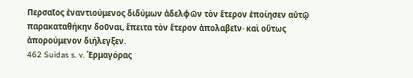Περσαῖος ἐναντιούμενος διδύμων ἀδελφῶν τὸν ἕτερον ἐποίησεν αὐτῷ παρακαταθήκην δοῦναι, ἔπειτα τὸν ἕτερον ἀπολαβεῖν· καὶ οὕτως ἀπορούμενον διήλεγξεν.
462 Suidas s. v. Ἑρμαγόρας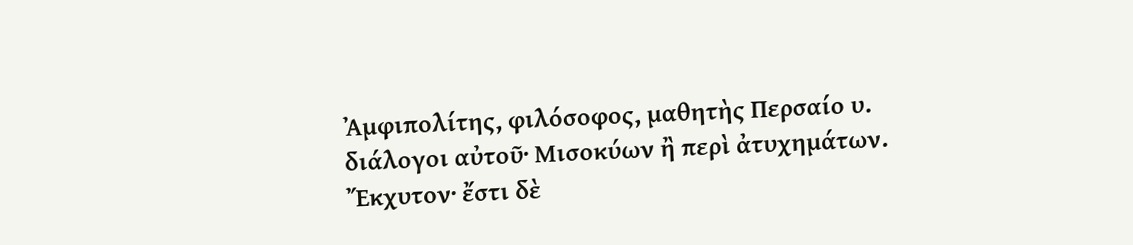Ἀμφιπολίτης, φιλόσοφος, μαθητὴς Περσαίο υ. διάλογοι αὐτοῦ· Μισοκύων ἢ περὶ ἀτυχημάτων. Ἔκχυτον· ἔστι δὲ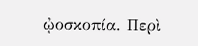ᾠοσκοπία. Περὶ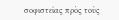σοφιστείας πρὸς τοὺς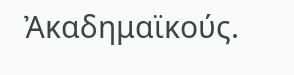Ἀκαδημαϊκούς.